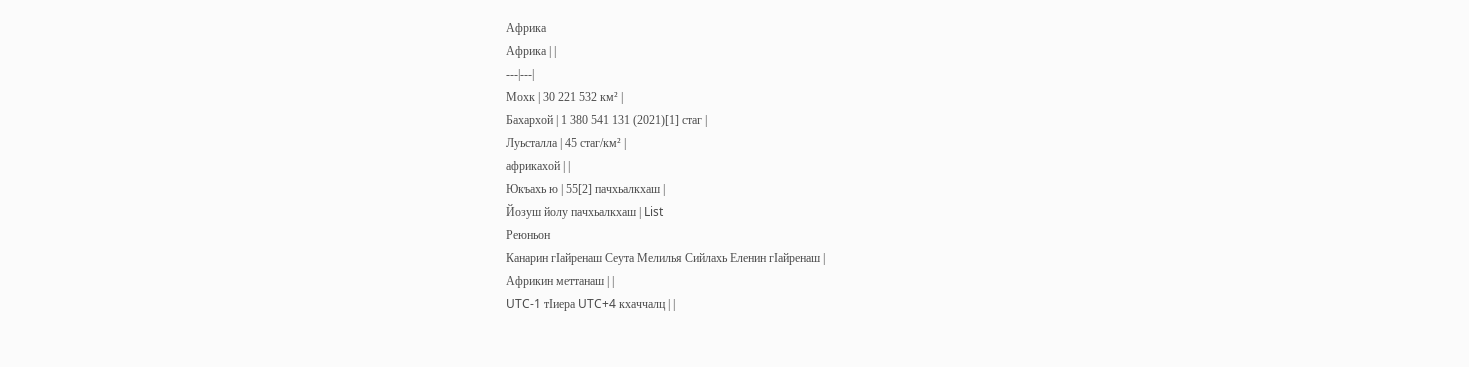Африка
Африка | |
---|---|
Мохк | 30 221 532 км² |
Бахархой | 1 380 541 131 (2021)[1] стаг |
Луьсталла | 45 стаг/км² |
африкахой | |
Юкъахь ю | 55[2] пачхьалкхаш |
Йозуш йолу пачхьалкхаш | List
Реюньон
Канарин гӀайренаш Сеута Мелилья Сийлахь Еленин гӀайренаш |
Африкин меттанаш | |
UTC-1 тӀиера UTC+4 кхаччалц | |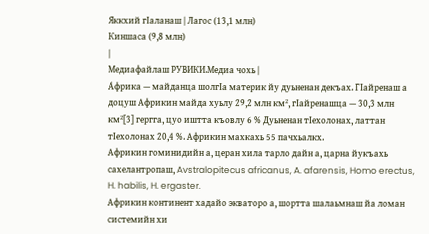Яккхий гӀаланаш | Лагос (13,1 млн)
Киншаса (9,8 млн)
|
Медиафайлаш РУВИКИ.Медиа чохь |
А́фрика — майданца шолгӀа материк йу дуьненан декъах. ГӀайренаш а доцуш Африкин майда хуьлу 29,2 млн км², гӀайренашца — 30,3 млн км²[3] гергга, цуо иштта къовлу 6 % Дуьненан тӀехолонах, латтан тӀехолонах 20,4 %. Африкин махкахь 55 пачхьалкх.
Африкин гоминидийн а, церан хила тарло дайн а, царна йукъахь сахелантропаш, Avstralopitecus africanus, A. afarensis, Homo erectus, H. habilis, H. ergaster.
Африкин континент хадайо экваторо а, шортта шалаьмнаш йа ломан системийн хи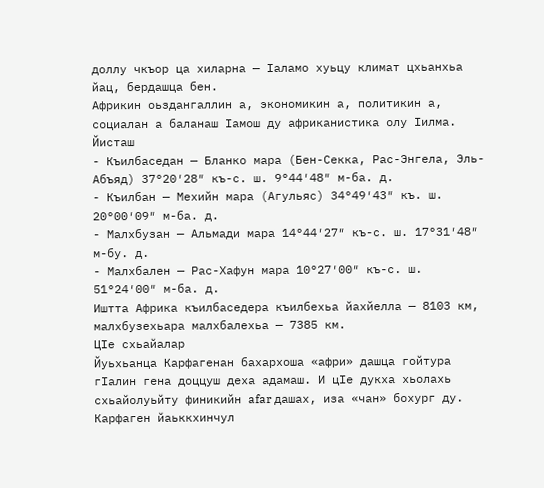доллу чкъор ца хиларна — Ӏаламо хуьцу климат цхьанхьа йац, бердашца бен.
Африкин оьздангаллин а, экономикин а, политикин а, социалан а баланаш Ӏамош ду африканистика олу Ӏилма.
Йисташ
- Къилбаседан — Бланко мара (Бен-Секка, Рас-Энгела, Эль-Абъяд) 37°20′28″ къ-с. ш. 9°44′48″ м-ба. д.
- Къилбан — Мехийн мара (Агульяс) 34°49′43″ къ. ш. 20°00′09″ м-ба. д.
- Малхбузан — Альмади мара 14°44′27″ къ-с. ш. 17°31′48″ м-бу. д.
- Малхбален — Рас-Хафун мара 10°27′00″ къ-с. ш. 51°24′00″ м-ба. д.
Иштта Африка къилбаседера къилбехьа йахйелла — 8103 км, малхбузехьара малхбалехьа — 7385 км.
ЦӀе схьайалар
Йуьхьанца Карфагенан бахархоша «афри» дашца гойтура гӀалин гена доццуш деха адамаш. И цӀе дукха хьолахь схьайолуьйту финикийн afar дашах, иза «чан» бохург ду. Карфаген йаьккхинчул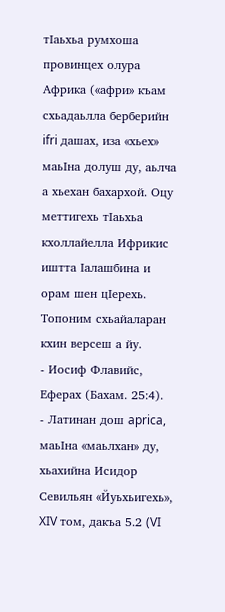тӀаьхьа румхоша провинцех олура Африка («афри» къам схьадаьлла берберийн ifri дашах, иза «хьех» маьӀна долуш ду, аьлча а хьехан бахархой. Оцу меттигехь тӀаьхьа кхоллайелла Ифрикис иштта Ӏалашбина и орам шен цӀерехь.
Топоним схьайаларан кхин версеш а йу.
- Иосиф Флавийс, Еферах (Бахам. 25:4).
- Латинан дош aprica, маьӀна «маьлхан» ду, хьахийна Исидор Севильян «Йуьхьигехь», XIV том, дакъа 5.2 (VI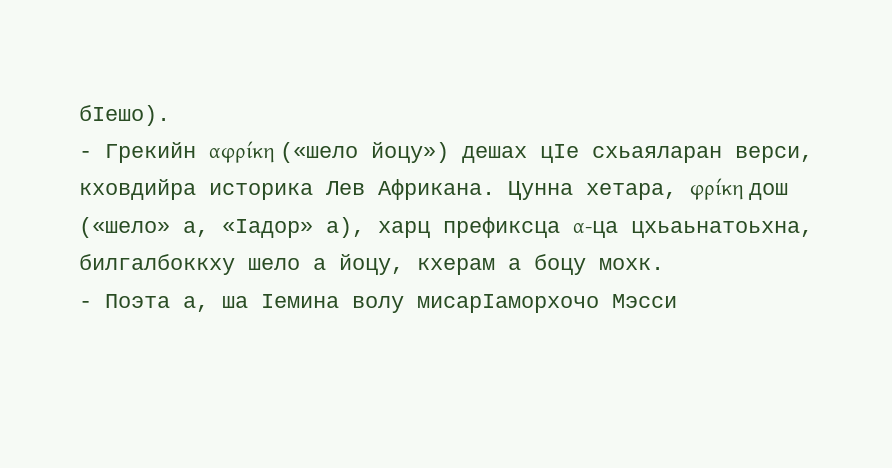бӀешо).
- Грекийн αφρίκη («шело йоцу») дешах цӀе схьаяларан верси, кховдийра историка Лев Африкана. Цунна хетара, φρίκη дош («шело» а, «Ӏадор» а), харц префиксца α-ца цхьаьнатоьхна, билгалбоккху шело а йоцу, кхерам а боцу мохк.
- Поэта а, ша Ӏемина волу мисарӀаморхочо Мэсси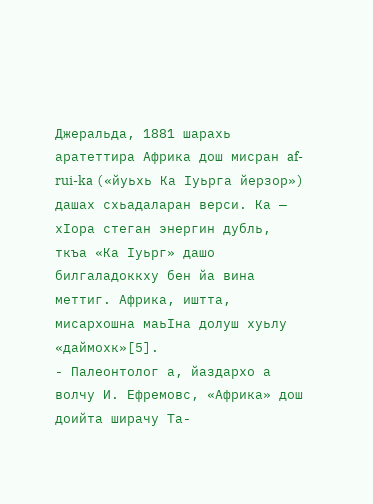Джеральда, 1881 шарахь аратеттира Африка дош мисран af-rui-ka («йуьхь Ка Ӏуьрга йерзор») дашах схьадаларан верси. Ка — хӀора стеган энергин дубль, ткъа «Ка Ӏуьрг» дашо билгаладоккху бен йа вина меттиг. Африка, иштта, мисархошна маьӀна долуш хуьлу «даймохк»[5].
- Палеонтолог а, йаздархо а волчу И. Ефремовс, «Африка» дош доийта ширачу Та-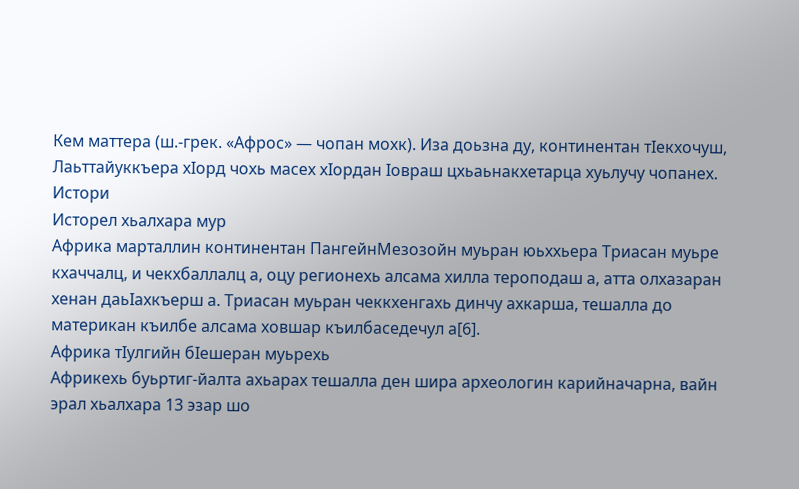Кем маттера (ш.-грек. «Афрос» — чопан мохк). Иза доьзна ду, континентан тӀекхочуш, Лаьттайуккъера хӀорд чохь масех хӀордан Ӏовраш цхьаьнакхетарца хуьлучу чопанех.
Истори
Исторел хьалхара мур
Африка марталлин континентан ПангейнМезозойн муьран юьххьера Триасан муьре кхаччалц, и чекхбаллалц а, оцу регионехь алсама хилла тероподаш а, атта олхазаран хенан даьӀахкъерш а. Триасан муьран чеккхенгахь динчу ахкарша, тешалла до материкан къилбе алсама ховшар къилбаседечул а[6].
Африка тӀулгийн бӀешеран муьрехь
Африкехь буьртиг-йалта ахьарах тешалла ден шира археологин карийначарна, вайн эрал хьалхара 13 эзар шо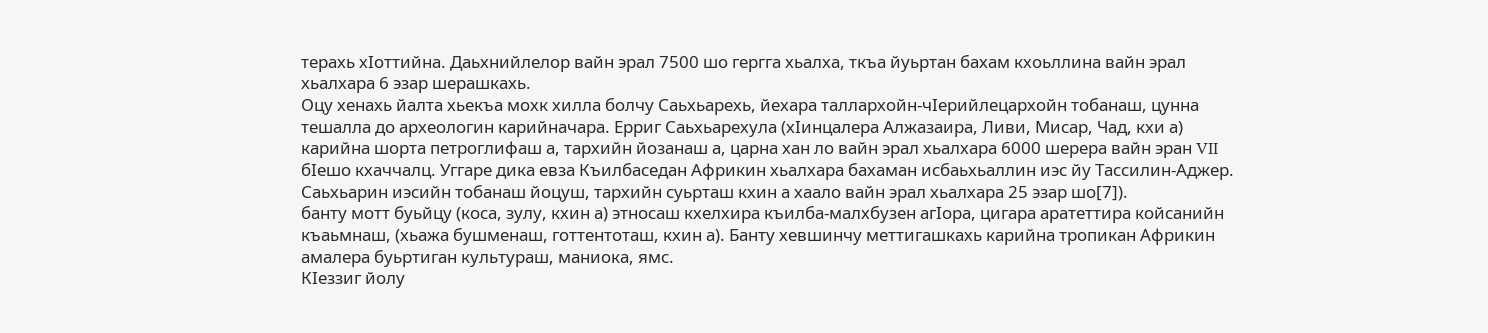терахь хӀоттийна. Даьхнийлелор вайн эрал 7500 шо гергга хьалха, ткъа йуьртан бахам кхоьллина вайн эрал хьалхара 6 эзар шерашкахь.
Оцу хенахь йалта хьекъа мохк хилла болчу Саьхьарехь, йехара таллархойн-чӀерийлецархойн тобанаш, цунна тешалла до археологин карийначара. Ерриг Саьхьарехула (хӀинцалера Алжазаира, Ливи, Мисар, Чад, кхи а) карийна шорта петроглифаш а, тархийн йозанаш а, царна хан ло вайн эрал хьалхара 6000 шерера вайн эран VII бӀешо кхаччалц. Уггаре дика евза Къилбаседан Африкин хьалхара бахаман исбаьхьаллин иэс йу Тассилин-Аджер.
Саьхьарин иэсийн тобанаш йоцуш, тархийн суьрташ кхин а хаало вайн эрал хьалхара 25 эзар шо[7]).
банту мотт буьйцу (коса, зулу, кхин а) этносаш кхелхира къилба-малхбузен агӀора, цигара аратеттира койсанийн къаьмнаш, (хьажа бушменаш, готтентоташ, кхин а). Банту хевшинчу меттигашкахь карийна тропикан Африкин амалера буьртиган культураш, маниока, ямс.
КӀеззиг йолу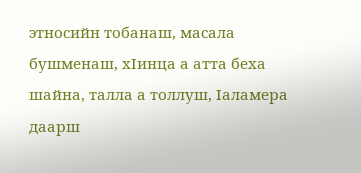этносийн тобанаш, масала бушменаш, хӀинца а атта беха шайна, талла а толлуш, Ӏаламера даарш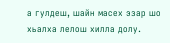а гулдеш, шайн масех эзар шо хьалха лелош хилла долу.